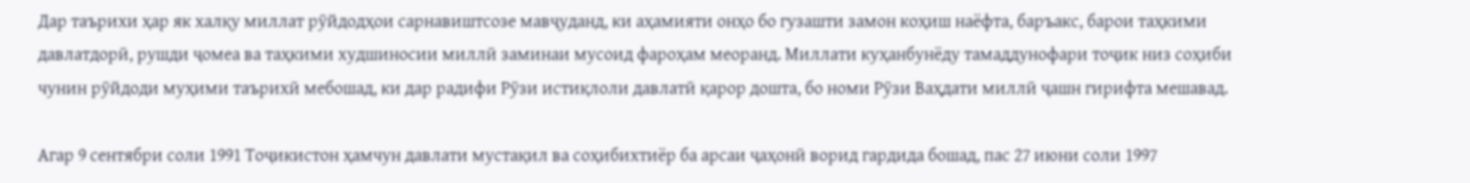Дар таърихи ҳар як халқу миллат рӯйдодҳои сарнавиштсозе мавҷуданд, ки аҳамияти онҳо бо гузашти замон коҳиш наёфта, баръакс, барои таҳкими давлатдорӣ, рушди ҷомеа ва таҳкими худшиносии миллӣ заминаи мусоид фароҳам меоранд. Миллати куҳанбунёду тамаддунофари тоҷик низ соҳиби чунин рӯйдоди муҳими таърихӣ мебошад, ки дар радифи Рӯзи истиқлоли давлатӣ қарор дошта, бо номи Рӯзи Ваҳдати миллӣ ҷашн гирифта мешавад.

Агар 9 сентябри соли 1991 Тоҷикистон ҳамчун давлати мустақил ва соҳибихтиёр ба арсаи ҷаҳонӣ ворид гардида бошад, пас 27 июни соли 1997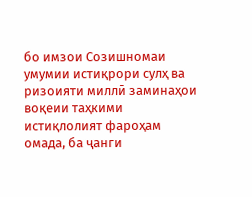бо имзои Созишномаи умумии истиқрори сулҳ ва ризоияти миллӣ заминаҳои воқеии таҳкими истиқлолият фароҳам омада, ба ҷанги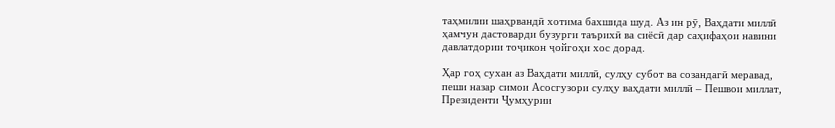таҳмилии шаҳрвандӣ хотима бахшида шуд. Аз ин рӯ, Ваҳдати миллӣ ҳамчун дастоварди бузурги таърихӣ ва сиёсӣ дар саҳифаҳои навини давлатдории тоҷикон ҷойгоҳи хос дорад.

Ҳар гоҳ сухан аз Ваҳдати миллӣ, сулҳу субот ва созандагӣ меравад, пеши назар симои Асосгузори сулҳу ваҳдати миллӣ – Пешвои миллат, Президенти Ҷумҳурии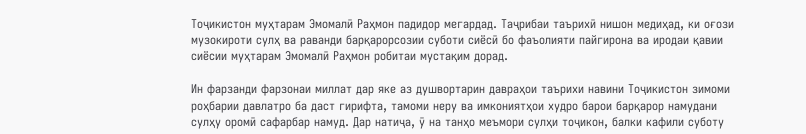Тоҷикистон муҳтарам Эмомалӣ Раҳмон падидор мегардад. Таҷрибаи таърихӣ нишон медиҳад, ки оғози музокироти сулҳ ва раванди барқарорсозии суботи сиёсӣ бо фаъолияти пайгирона ва иродаи қавии сиёсии муҳтарам Эмомалӣ Раҳмон робитаи мустақим дорад.

Ин фарзанди фарзонаи миллат дар яке аз душвортарин давраҳои таърихи навини Тоҷикистон зимоми роҳбарии давлатро ба даст гирифта, тамоми неру ва имкониятҳои худро барои барқарор намудани сулҳу оромӣ сафарбар намуд. Дар натиҷа, ӯ на танҳо меъмори сулҳи тоҷикон, балки кафили суботу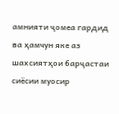амнияти ҷомеа гардид ва ҳамчун яке аз шахсиятҳои барҷастаи сиёсии муосир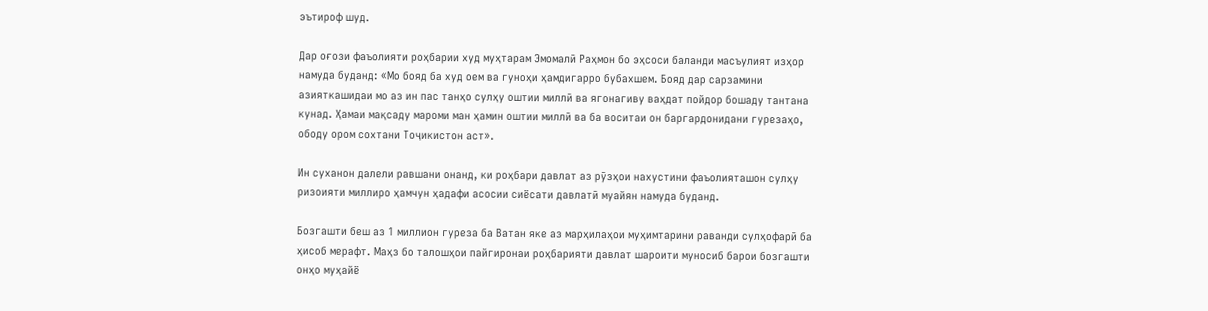эътироф шуд.

Дар оғози фаъолияти роҳбарии худ муҳтарам Эмомалӣ Раҳмон бо эҳсоси баланди масъулият изҳор намуда буданд: «Мо бояд ба худ оем ва гуноҳи ҳамдигарро бубахшем. Бояд дар сарзамини азияткашидаи мо аз ин пас танҳо сулҳу оштии миллӣ ва ягонагиву ваҳдат пойдор бошаду тантана кунад. Ҳамаи мақсаду мароми ман ҳамин оштии миллӣ ва ба воситаи он баргардонидани гурезаҳо, ободу ором сохтани Тоҷикистон аст».

Ин суханон далели равшани онанд, ки роҳбари давлат аз рӯзҳои нахустини фаъолияташон сулҳу ризоияти миллиро ҳамчун ҳадафи асосии сиёсати давлатӣ муайян намуда буданд.

Бозгашти беш аз 1 миллион гуреза ба Ватан яке аз марҳилаҳои муҳимтарини раванди сулҳофарӣ ба ҳисоб мерафт. Маҳз бо талошҳои пайгиронаи роҳбарияти давлат шароити муносиб барои бозгашти онҳо муҳайё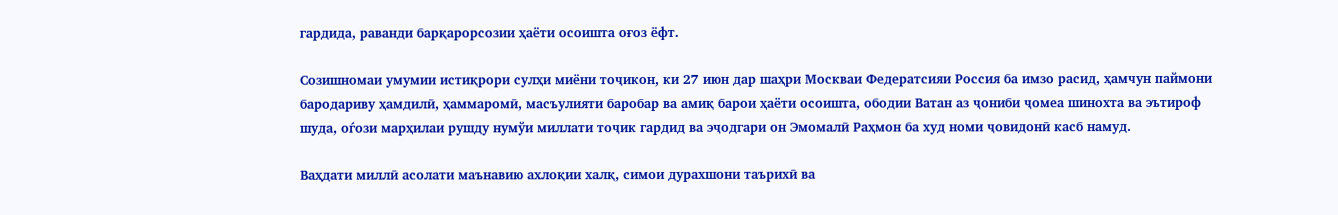гардида, раванди барқарорсозии ҳаёти осоишта оғоз ёфт.

Созишномаи умумии истиқрори сулҳи миёни тоҷикон, ки 27 июн дар шаҳри Москваи Федератсияи Россия ба имзо расид, ҳамчун паймони бародариву ҳамдилӣ, ҳаммаромӣ, масъулияти баробар ва амиқ барои ҳаёти осоишта, ободии Ватан аз ҷониби ҷомеа шинохта ва эътироф шуда, оѓози марҳилаи рушду нумўи миллати тоҷик гардид ва эҷодгари он Эмомалӣ Раҳмон ба худ номи ҷовидонӣ касб намуд.

Ваҳдати миллӣ асолати маънавию ахлоқии халқ, симои дурахшони таърихӣ ва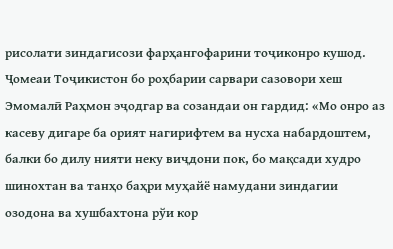рисолати зиндагисози фарҳангофарини тоҷиконро кушод. Ҷомеаи Тоҷикистон бо роҳбарии сарвари сазовори хеш Эмомалӣ Раҳмон эҷодгар ва созандаи он гардид: «Мо онро аз касеву дигаре ба орият нагирифтем ва нусха набардоштем, балки бо дилу нияти неку виҷдони пок, бо мақсади худро шинохтан ва танҳо баҳри муҳайё намудани зиндагии озодона ва хушбахтона рўи кор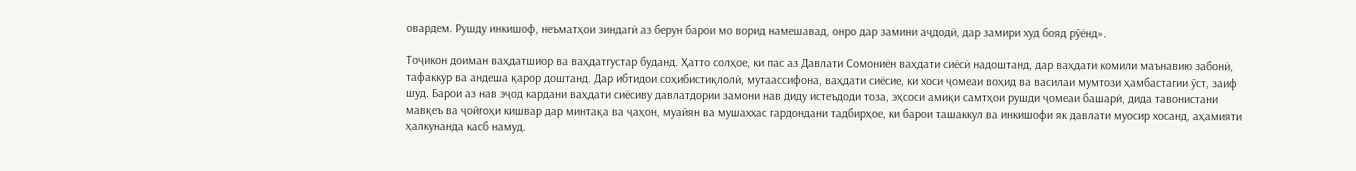овардем. Рушду инкишоф, неъматҳои зиндагӣ аз берун барои мо ворид намешавад, онро дар замини аҷдодӣ, дар замири худ бояд рўёнд».

Тоҷикон доиман ваҳдатшиор ва ваҳдатгустар буданд. Ҳатто солҳое, ки пас аз Давлати Сомониён ваҳдати сиёсӣ надоштанд, дар ваҳдати комили маънавию забонӣ, тафаккур ва андеша қарор доштанд. Дар ибтидои соҳибистиқлолӣ, мутаассифона, ваҳдати сиёсие, ки хоси ҷомеаи воҳид ва василаи мумтози ҳамбастагии ўст, заиф шуд. Барои аз нав эҷод кардани ваҳдати сиёсиву давлатдории замони нав диду истеъдоди тоза, эҳсоси амиқи самтҳои рушди ҷомеаи башарӣ, дида тавонистани мавқеъ ва ҷойгоҳи кишвар дар минтақа ва ҷаҳон, муайян ва мушаххас гардондани тадбирҳое, ки барои ташаккул ва инкишофи як давлати муосир хосанд, аҳамияти ҳалкунанда касб намуд.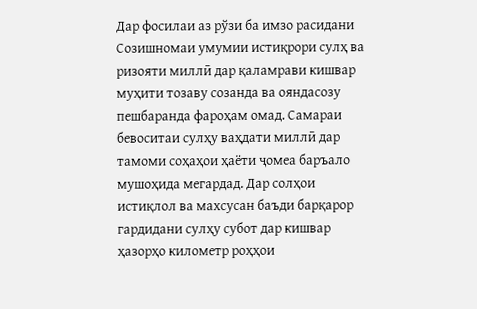Дар фосилаи аз рўзи ба имзо расидани Созишномаи умумии истиқрори сулҳ ва ризояти миллӣ дар қаламрави кишвар муҳити тозаву созанда ва ояндасозу пешбаранда фароҳам омад. Самараи бевоситаи сулҳу ваҳдати миллӣ дар тамоми соҳаҳои ҳаёти ҷомеа баръало мушоҳида мегардад. Дар солҳои истиқлол ва махсусан баъди барқарор гардидани сулҳу субот дар кишвар ҳазорҳо километр роҳҳои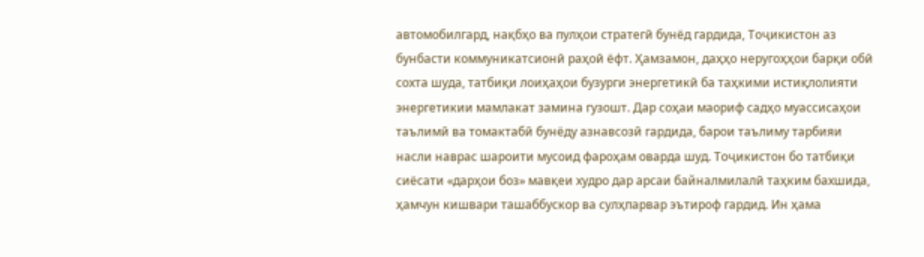автомобилгард, нақбҳо ва пулҳои стратегӣ бунёд гардида, Тоҷикистон аз бунбасти коммуникатсионӣ раҳоӣ ёфт. Ҳамзамон, даҳҳо неругоҳҳои барқи обӣ сохта шуда, татбиқи лоиҳаҳои бузурги энергетикӣ ба таҳкими истиқлолияти энергетикии мамлакат замина гузошт. Дар соҳаи маориф садҳо муассисаҳои таълимӣ ва томактабӣ бунёду азнавсозӣ гардида, барои таълиму тарбияи насли наврас шароити мусоид фароҳам оварда шуд. Тоҷикистон бо татбиқи сиёсати «дарҳои боз» мавқеи худро дар арсаи байналмилалӣ таҳким бахшида, ҳамчун кишвари ташаббускор ва сулҳпарвар эътироф гардид. Ин ҳама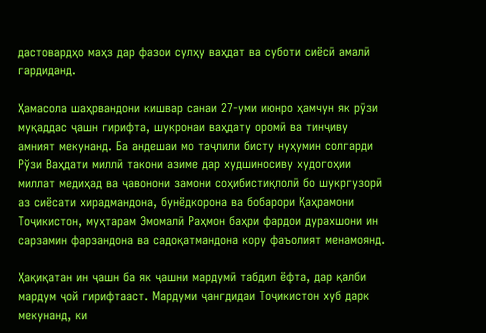дастовардҳо маҳз дар фазои сулҳу ваҳдат ва суботи сиёсӣ амалӣ гардиданд.

Ҳамасола шаҳрвандони кишвар санаи 27-уми июнро ҳамчун як рӯзи муқаддас ҷашн гирифта, шукронаи ваҳдату оромӣ ва тинҷиву амният мекунанд. Ба андешаи мо таҷлили бисту нуҳумин солгарди Рўзи Ваҳдати миллӣ такони азиме дар худшиносиву худогоҳии миллат медиҳад ва ҷавонони замони соҳибистиқлолӣ бо шукргузорӣ аз сиёсати хирадмандона, бунёдкорона ва бобарори Қаҳрамони Тоҷикистон, муҳтарам Эмомалӣ Раҳмон баҳри фардои дурахшони ин сарзамин фарзандона ва садоқатмандона кору фаъолият менамоянд.

Ҳақиқатан ин ҷашн ба як ҷашни мардумӣ табдил ёфта, дар қалби мардум ҷой гирифтааст. Мардуми ҷангдидаи Тоҷикистон хуб дарк мекунанд, ки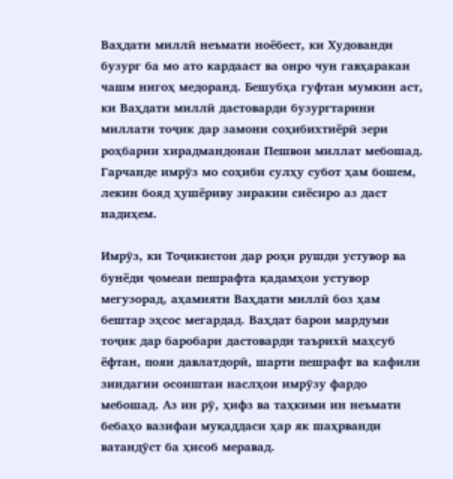Ваҳдати миллӣ неъмати ноёбест, ки Худованди бузург ба мо ато кардааст ва онро чун гавҳаракаи чашм нигоҳ медоранд. Бешубҳа гуфтан мумкин аст, ки Ваҳдати миллӣ дастоварди бузургтарини миллати тоҷик дар замони соҳибихтиёрӣ зери роҳбарии хирадмандонаи Пешвои миллат мебошад. Гарчанде имрӯз мо соҳиби сулҳу субот ҳам бошем, лекин бояд ҳушёриву зиракии сиёсиро аз даст надиҳем.

Имрӯз, ки Тоҷикистон дар роҳи рушди устувор ва бунёди ҷомеаи пешрафта қадамҳои устувор мегузорад, аҳамияти Ваҳдати миллӣ боз ҳам бештар эҳсос мегардад. Ваҳдат барои мардуми тоҷик дар баробари дастоварди таърихӣ маҳсуб ёфтан, пояи давлатдорӣ, шарти пешрафт ва кафили зиндагии осоиштаи наслҳои имрӯзу фардо мебошад. Аз ин рӯ, ҳифз ва таҳкими ин неъмати бебаҳо вазифаи муқаддаси ҳар як шаҳрванди ватандӯст ба ҳисоб меравад.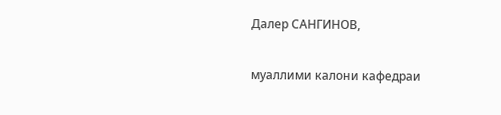Далер САНГИНОВ,

муаллими калони кафедраи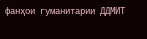фанҳои гуманитарии ДДМИТ